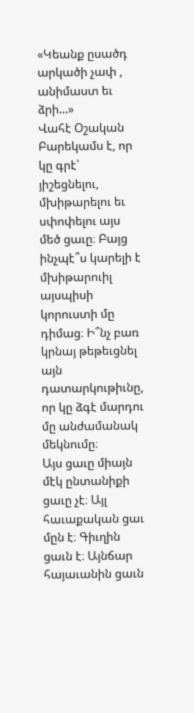«Կեանք ըսածդ արկածի չափ , անիմաստ եւ ձրի...»
Վահէ Օշական
Բարեկամս է, որ կը գրէ՝ յիշեցնելու, մխիթարելու եւ սփոփելու այս մեծ ցաւը։ Բայց ինչպէ՞ս կարելի է մխիթարուիլ այսպիսի կորուստի մը դիմաց։ Ի՞նչ բառ կրնայ թեթեւցնել այն դատարկութիւնը, որ կը ձգէ մարդու մը անժամանակ մեկնումը։
Այս ցաւը միայն մէկ ընտանիքի ցաւը չէ։ Այլ հաւաքական ցաւ մըն է։ Գիւղին ցաւն է։ Այնճար հայաւանին ցաւն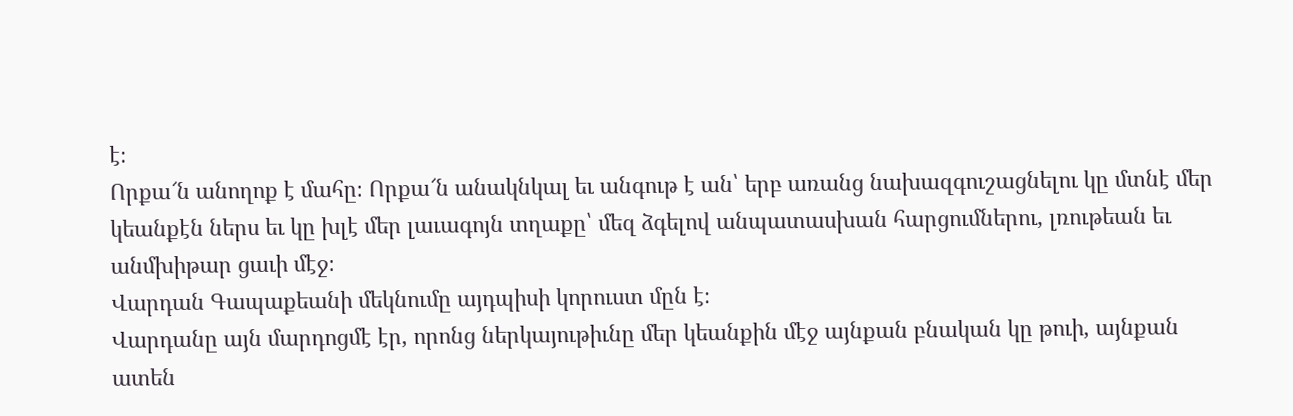է։
Որքա՜ն անողոք է մահը։ Որքա՜ն անակնկալ եւ անգութ է ան՝ երբ առանց նախազգուշացնելու կը մտնէ մեր կեանքէն ներս եւ կը խլէ մեր լաւագոյն տղաքը՝ մեզ ձգելով անպատասխան հարցումներու, լռութեան եւ անմխիթար ցաւի մէջ։
Վարդան Գապաքեանի մեկնումը այդպիսի կորուստ մըն է։
Վարդանը այն մարդոցմէ էր, որոնց ներկայութիւնը մեր կեանքին մէջ այնքան բնական կը թուի, այնքան ատեն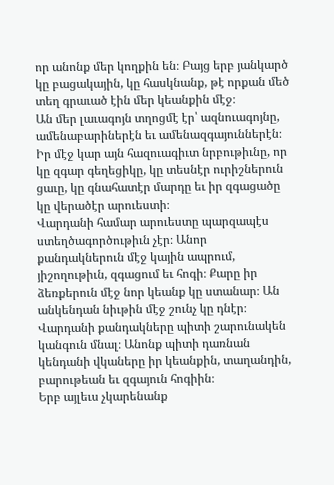որ անոնք մեր կողքին են։ Բայց երբ յանկարծ կը բացակային, կը հասկնանք, թէ որքան մեծ տեղ գրաւած էին մեր կեանքին մէջ։
Ան մեր լաւագոյն տղոցմէ էր՝ ազնուագոյնը, ամենաբարիներէն եւ ամենազգայուններէն։
Իր մէջ կար այն հազուագիւտ նրբութիւնը, որ կը զգար գեղեցիկը, կը տեսնէր ուրիշներուն ցաւը, կը գնահատէր մարդը եւ իր զգացածը կը վերածէր արուեստի։
Վարդանի համար արուեստը պարզապէս ստեղծագործութիւն չէր։ Անոր քանդակներուն մէջ կային ապրում, յիշողութիւն, զգացում եւ հոգի։ Քարը իր ձեռքերուն մէջ նոր կեանք կը ստանար։ Ան անկենդան նիւթին մէջ շունչ կը դնէր։
Վարդանի քանդակները պիտի շարունակեն կանգուն մնալ։ Անոնք պիտի դառնան կենդանի վկաները իր կեանքին, տաղանդին, բարութեան եւ զգայուն հոգիին։
Երբ այլեւս չկարենանք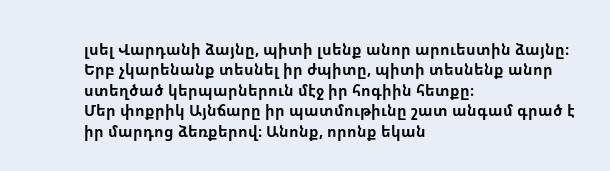լսել Վարդանի ձայնը, պիտի լսենք անոր արուեստին ձայնը։ Երբ չկարենանք տեսնել իր ժպիտը, պիտի տեսնենք անոր ստեղծած կերպարներուն մէջ իր հոգիին հետքը։
Մեր փոքրիկ Այնճարը իր պատմութիւնը շատ անգամ գրած է իր մարդոց ձեռքերով։ Անոնք, որոնք եկան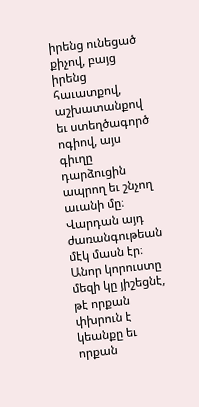իրենց ունեցած քիչով, բայց իրենց հաւատքով, աշխատանքով եւ ստեղծագործ ոգիով, այս գիւղը դարձուցին ապրող եւ շնչող աւանի մը։
Վարդան այդ ժառանգութեան մէկ մասն էր։
Անոր կորուստը մեզի կը յիշեցնէ, թէ որքան փխրուն է կեանքը եւ որքան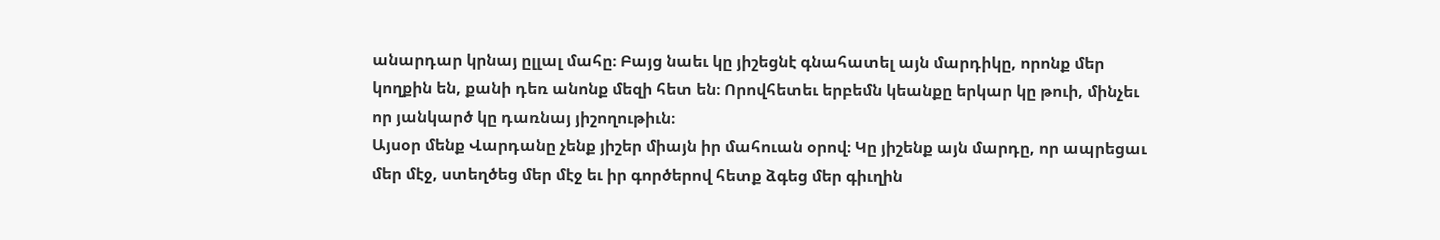անարդար կրնայ ըլլալ մահը։ Բայց նաեւ կը յիշեցնէ գնահատել այն մարդիկը, որոնք մեր կողքին են, քանի դեռ անոնք մեզի հետ են։ Որովհետեւ երբեմն կեանքը երկար կը թուի, մինչեւ որ յանկարծ կը դառնայ յիշողութիւն։
Այսօր մենք Վարդանը չենք յիշեր միայն իր մահուան օրով։ Կը յիշենք այն մարդը, որ ապրեցաւ մեր մէջ, ստեղծեց մեր մէջ եւ իր գործերով հետք ձգեց մեր գիւղին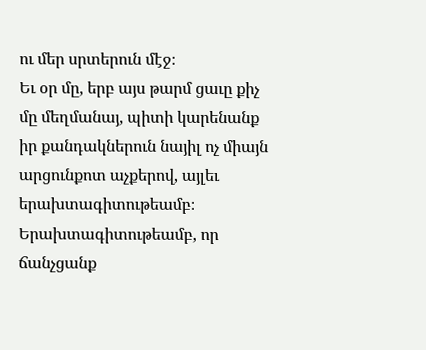ու մեր սրտերուն մէջ։
Եւ օր մը, երբ այս թարմ ցաւը քիչ մը մեղմանայ, պիտի կարենանք իր քանդակներուն նայիլ ոչ միայն արցունքոտ աչքերով, այլեւ երախտագիտութեամբ։
Երախտագիտութեամբ, որ ճանչցանք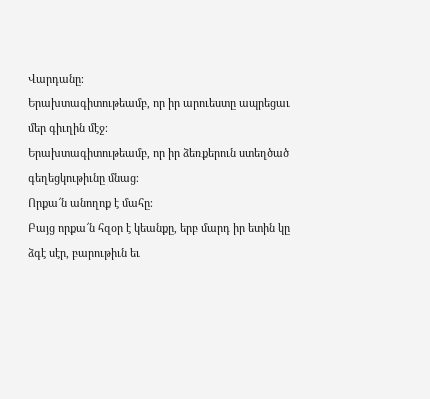Վարդանը։
Երախտագիտութեամբ, որ իր արուեստը ապրեցաւ մեր գիւղին մէջ։
Երախտագիտութեամբ, որ իր ձեռքերուն ստեղծած գեղեցկութիւնը մնաց։
Որքա՜ն անողոք է մահը։
Բայց որքա՜ն հզօր է կեանքը, երբ մարդ իր ետին կը ձգէ սէր, բարութիւն եւ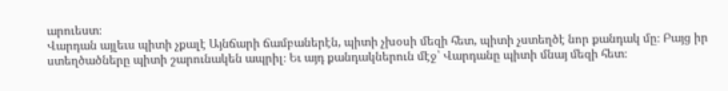արուեստ։
Վարդան այլեւս պիտի չքալէ Այնճարի ճամբաներէն, պիտի չխօսի մեզի հետ, պիտի չստեղծէ նոր քանդակ մը։ Բայց իր ստեղծածները պիտի շարունակեն ապրիլ։ Եւ այդ քանդակներուն մէջ՝ Վարդանը պիտի մնայ մեզի հետ։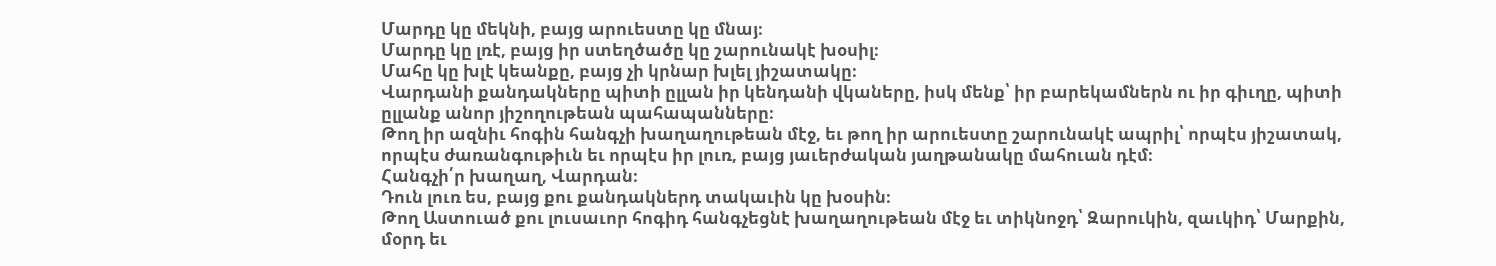Մարդը կը մեկնի, բայց արուեստը կը մնայ։
Մարդը կը լռէ, բայց իր ստեղծածը կը շարունակէ խօսիլ։
Մահը կը խլէ կեանքը, բայց չի կրնար խլել յիշատակը։
Վարդանի քանդակները պիտի ըլլան իր կենդանի վկաները, իսկ մենք՝ իր բարեկամներն ու իր գիւղը, պիտի ըլլանք անոր յիշողութեան պահապանները։
Թող իր ազնիւ հոգին հանգչի խաղաղութեան մէջ, եւ թող իր արուեստը շարունակէ ապրիլ՝ որպէս յիշատակ, որպէս ժառանգութիւն եւ որպէս իր լուռ, բայց յաւերժական յաղթանակը մահուան դէմ։
Հանգչի՛ր խաղաղ, Վարդան։
Դուն լուռ ես, բայց քու քանդակներդ տակաւին կը խօսին։
Թող Աստուած քու լուսաւոր հոգիդ հանգչեցնէ խաղաղութեան մէջ եւ տիկնոջդ՝ Զարուկին, զաւկիդ՝ Մարքին, մօրդ եւ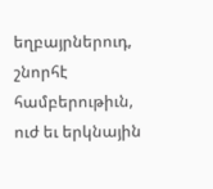եղբայրներուդ, շնորհէ համբերութիւն, ուժ եւ երկնային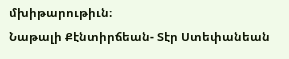մխիթարութիւն։
Նաթալի Քէնտիրճեան- Տէր Ստեփանեան